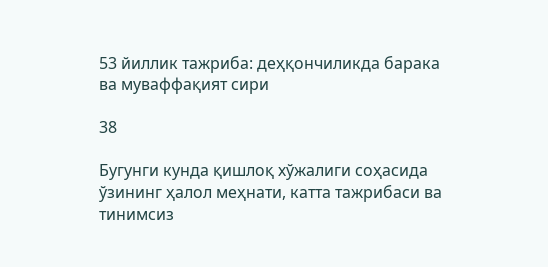53 йиллик тажриба: деҳқончиликда барака ва муваффақият сири

38

Бугунги кунда қишлоқ хўжалиги соҳасида ўзининг ҳалол меҳнати, катта тажрибаси ва тинимсиз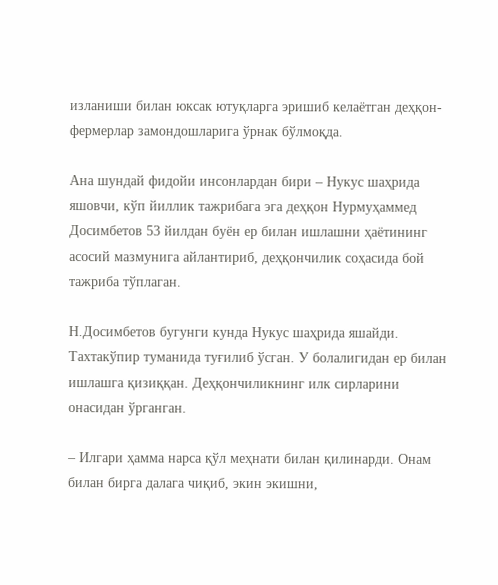изланиши билан юксак ютуқларга эришиб келаётган деҳқон-фермерлар замондошларига ўрнак бўлмоқда.

Ана шундай фидойи инсонлардан бири – Нукус шаҳрида яшовчи, кўп йиллик тажрибага эга деҳқон Нурмуҳаммед Досимбетов 53 йилдан буён ер билан ишлашни ҳаётининг асосий мазмунига айлантириб, деҳқончилик соҳасида бой тажриба тўплаган.

Н.Досимбетов бугунги кунда Нукус шаҳрида яшайди. Тахтакўпир туманида туғилиб ўсган. У болалигидан ер билан ишлашга қизиққан. Деҳқончиликнинг илк сирларини онасидан ўрганган.

– Илгари ҳамма нарса қўл меҳнати билан қилинарди. Онам билан бирга далага чиқиб, экин экишни,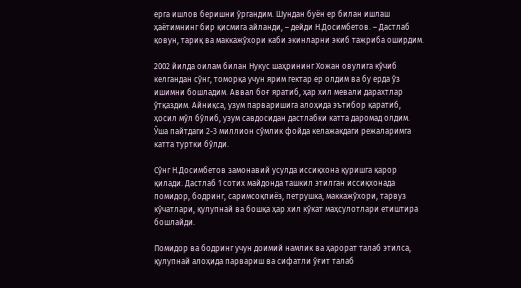ерга ишлов беришни ўргандим. Шундан буён ер билан ишлаш ҳаётимнинг бир қисмига айланди, – дейди Н.Досимбетов. – Дастлаб қовун, тариқ ва маккажўхори каби экинларни экиб тажриба оширдим.

2002 йилда оилам билан Нукус шаҳрининг Хожан овулига кўчиб келгандан сўнг, томорқа учун ярим гектар ер олдим ва бу ерда ўз ишимни бошладим. Аввал боғ яратиб, ҳар хил мевали дарахтлар ўтқаздим. Айниқса, узум парваришига алоҳида эътибор қаратиб, ҳосил мўл бўлиб, узум савдосидан дастлабки катта даромад олдим. Ўша пайтдаги 2-3 миллион сўмлик фойда келажакдаги режаларимга катта туртки бўлди.

Сўнг Н.Досимбетов замонавий усулда иссиқхона қуришга қарор қилади. Дастлаб 1 сотих майдонда ташкил этилган иссиқхонада помидор, бодринг, саримсоқпиёз, петрушка, маккажўхори, тарвуз кўчатлари, қулупнай ва бошқа ҳар хил кўкат маҳсулотлари етиштира бошлайди.

Помидор ва бодринг учун доимий намлик ва ҳарорат талаб этилса, қулупнай алоҳида парвариш ва сифатли ўғит талаб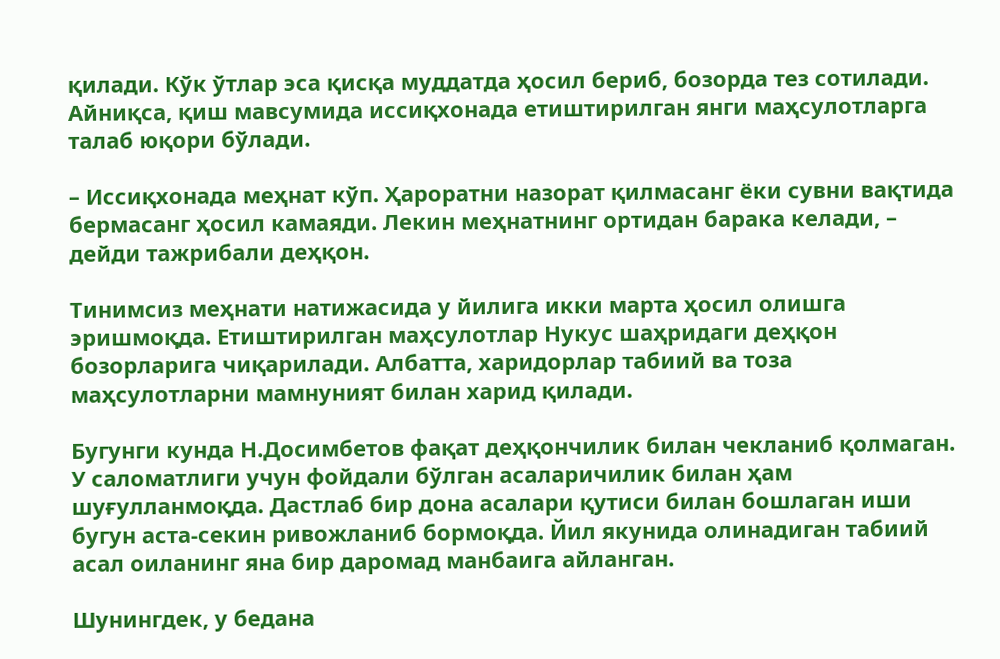қилади. Кўк ўтлар эса қисқа муддатда ҳосил бериб, бозорда тез сотилади. Айниқса, қиш мавсумида иссиқхонада етиштирилган янги маҳсулотларга талаб юқори бўлади.

– Иссиқхонада меҳнат кўп. Ҳароратни назорат қилмасанг ёки сувни вақтида бермасанг ҳосил камаяди. Лекин меҳнатнинг ортидан барака келади, – дейди тажрибали деҳқон.

Тинимсиз меҳнати натижасида у йилига икки марта ҳосил олишга эришмоқда. Етиштирилган маҳсулотлар Нукус шаҳридаги деҳқон бозорларига чиқарилади. Албатта, харидорлар табиий ва тоза маҳсулотларни мамнуният билан харид қилади.

Бугунги кунда Н.Досимбетов фақат деҳқончилик билан чекланиб қолмаган. У саломатлиги учун фойдали бўлган асаларичилик билан ҳам шуғулланмоқда. Дастлаб бир дона асалари қутиси билан бошлаган иши бугун аста-секин ривожланиб бормоқда. Йил якунида олинадиган табиий асал оиланинг яна бир даромад манбаига айланган.

Шунингдек, у бедана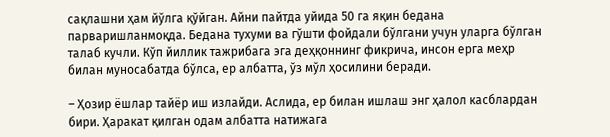сақлашни ҳам йўлга қўйган. Айни пайтда уйида 50 га яқин бедана парваришланмоқда. Бедана тухуми ва гўшти фойдали бўлгани учун уларга бўлган талаб кучли. Кўп йиллик тажрибага эга деҳқоннинг фикрича, инсон ерга меҳр билан муносабатда бўлса, ер албатта, ўз мўл ҳосилини беради.

– Ҳозир ёшлар тайёр иш излайди. Аслида, ер билан ишлаш энг ҳалол касблардан бири. Ҳаракат қилган одам албатта натижага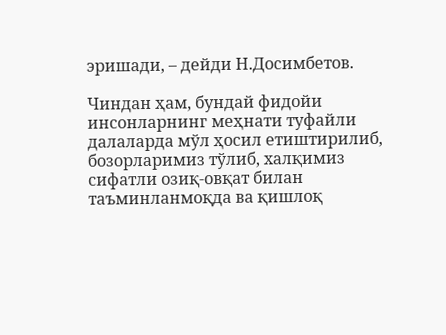эришади, – дейди Н.Досимбетов.

Чиндан ҳам, бундай фидойи инсонларнинг меҳнати туфайли далаларда мўл ҳосил етиштирилиб, бозорларимиз тўлиб, халқимиз сифатли озиқ-овқат билан таъминланмоқда ва қишлоқ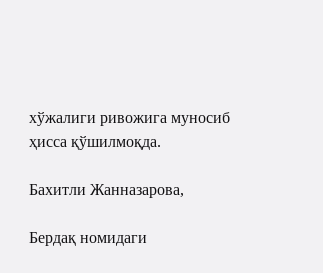хўжалиги ривожига муносиб ҳисса қўшилмоқда.

Бахитли Жанназарова,

Бердақ номидаги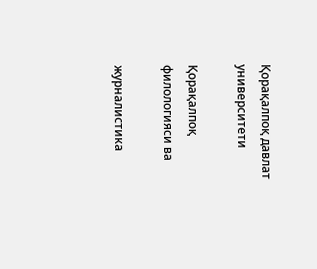Қорақалпоқ давлат университети

Қорақалпоқ филологияси ва

журналистика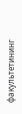факультетининг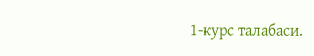1-курс талабаси.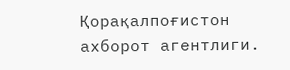Қорақалпоғистон ахборот агентлиги.